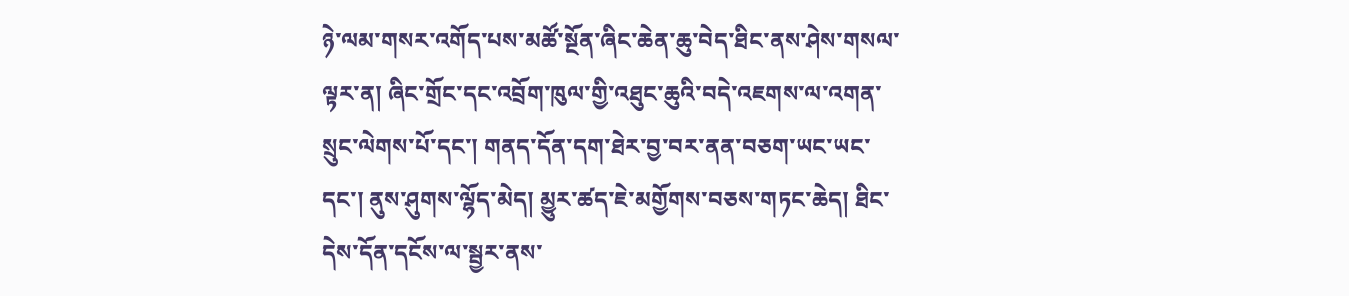ཉེ་ལམ་གསར་འགོད་པས་མཚོ་སྔོན་ཞིང་ཆེན་ཆུ་བེད་ཐིང་ནས་ཤེས་གསལ་ལྟར་ན། ཞིང་གྲོང་དང་འབྲོག་ཁུལ་གྱི་འཐུང་ཆུའི་བདེ་འཇགས་ལ་འགན་སྲུང་ལེགས་པོ་དང་། གནད་དོན་དག་ཐེར་བྱ་བར་ནན་བཅག་ཡང་ཡང་དང་། ནུས་ཤུགས་ལྷོད་མེད། མྱུར་ཚད་ཇེ་མགྱོགས་བཅས་གཏང་ཆེད། ཐིང་དེས་དོན་དངོས་ལ་སྦྱར་ནས་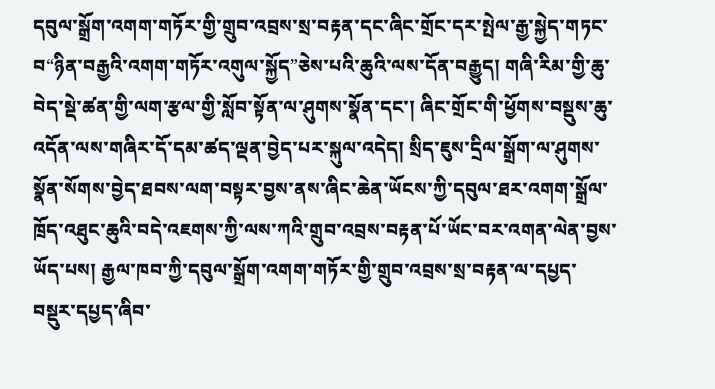དབུལ་སྒྲོག་འགག་གཏོར་གྱི་གྲུབ་འབྲས་སྲ་བརྟན་དང་ཞིང་གྲོང་དར་སྤེལ་རྒྱ་སྐྱེད་གཏང་བ“ཉིན་བརྒྱའི་འགག་གཏོར་འགུལ་སྐྱོད”ཅེས་པའི་ཆུའི་ལས་དོན་བརྒྱུད། གཞི་རིམ་གྱི་ཆུ་བེད་སྡེ་ཚན་གྱི་ལག་རྩལ་གྱི་སློབ་སྟོན་ལ་ཤུགས་སྣོན་དང་། ཞིང་གྲོང་གི་ཕྱོགས་བསྡུས་ཆུ་འདོན་ལས་གཞིར་དོ་དམ་ཚད་ལྡན་བྱེད་པར་སྐུལ་འདེད། སྲིད་ཇུས་དྲིལ་སྒྲོག་ལ་ཤུགས་སྣོན་སོགས་བྱེད་ཐབས་ལག་བསྟར་བྱས་ནས་ཞིང་ཆེན་ཡོངས་ཀྱི་དབུལ་ཐར་འགག་སྒྲོལ་ཁྲོད་འཐུང་ཆུའི་བདེ་འཇགས་ཀྱི་ལས་ཀའི་གྲུབ་འབྲས་བརྟན་པོ་ཡོང་བར་འགན་ལེན་བྱས་ཡོད་པས། རྒྱལ་ཁབ་ཀྱི་དབུལ་སྒྲོག་འགག་གཏོར་གྱི་གྲུབ་འབྲས་སྲ་བརྟན་ལ་དཔྱད་བསྡུར་དཔྱད་ཞིབ་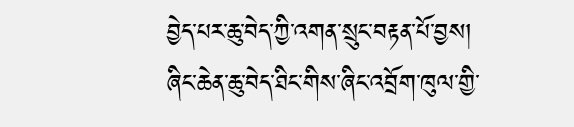བྱེད་པར་ཆུ་བེད་ཀྱི་འགན་སྲུང་བརྟན་པོ་བྱས།
ཞིང་ཆེན་ཆུ་བེད་ཐིང་གིས་ཞིང་འབྲོག་ཁུལ་གྱི་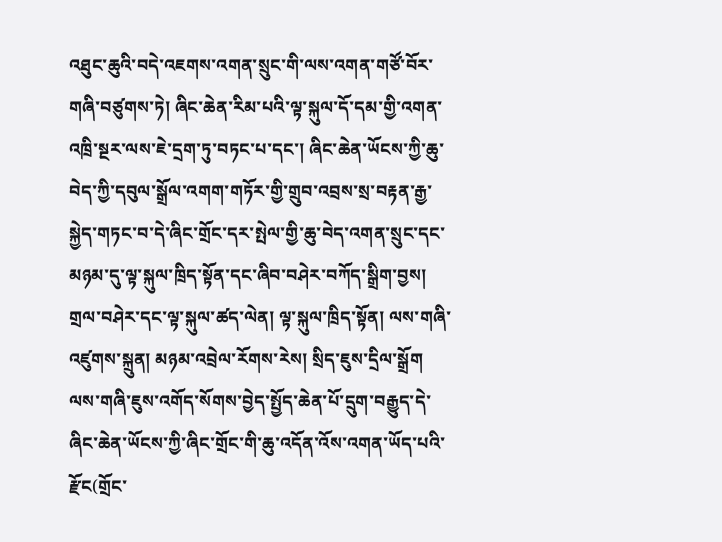འཐུང་ཆུའི་བདེ་འཇགས་འགན་སྲུང་གི་ལས་འགན་གཙོ་བོར་གཞི་བཙུགས་ཏེ། ཞིང་ཆེན་རིམ་པའི་ལྟ་སྐུལ་དོ་དམ་གྱི་འགན་འཁྲི་སྔར་ལས་ཇེ་དྲག་ཏུ་བཏང་པ་དང་། ཞིང་ཆེན་ཡོངས་ཀྱི་ཆུ་བེད་ཀྱི་དབུལ་སྒྲོལ་འགག་གཏོར་གྱི་གྲུབ་འབྲས་སྲ་བརྟན་རྒྱ་སྐྱེད་གཏང་བ་དེ་ཞིང་གྲོང་དར་སྤེལ་གྱི་ཆུ་བེད་འགན་སྲུང་དང་མཉམ་དུ་ལྟ་སྐུལ་ཁྲིད་སྟོན་དང་ཞིབ་བཤེར་བཀོད་སྒྲིག་བྱས། གྲལ་བཤེར་དང་ལྟ་སྐུལ་ཚད་ལེན། ལྟ་སྐུལ་ཁྲིད་སྟོན། ལས་གཞི་འཛུགས་སྐྲུན། མཉམ་འབྲེལ་རོགས་རེས། སྲིད་ཇུས་དྲིལ་སྒྲོག ལས་གཞི་ཇུས་འགོད་སོགས་བྱེད་སྤྱོད་ཆེན་པོ་དྲུག་བརྒྱུད་དེ་ཞིང་ཆེན་ཡོངས་ཀྱི་ཞིང་གྲོང་གི་ཆུ་འདོན་འོས་འགན་ཡོད་པའི་རྫོང(གྲོང་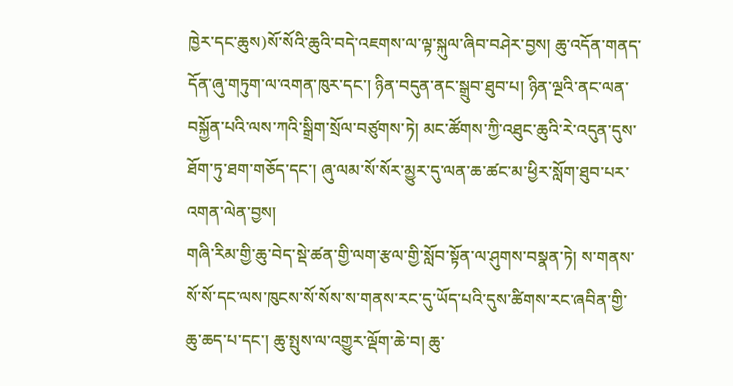ཁྱེར་དང་ཆུས)སོ་སོའི་ཆུའི་བདེ་འཇགས་ལ་ལྟ་སྐུལ་ཞིབ་བཤེར་བྱས། ཆུ་འདོན་གནད་དོན་ཞུ་གཏུག་ལ་འགན་ཁུར་དང་། ཉིན་བདུན་ནང་སྒྲུབ་ཐུབ་པ། ཉིན་ལྔའི་ནང་ལན་བསྐྱོན་པའི་ལས་ཀའི་སྒྲིག་སྲོལ་བཙུགས་ཏེ། མང་ཚོགས་ཀྱི་འཐུང་ཆུའི་རེ་འདུན་དུས་ཐོག་ཏུ་ཐག་གཅོད་དང་། ཞུ་ལམ་སོ་སོར་མྱུར་དུ་ལན་ཆ་ཚང་མ་ཕྱིར་སློག་ཐུབ་པར་འགན་ལེན་བྱས།
གཞི་རིམ་གྱི་ཆུ་བེད་སྡེ་ཚན་གྱི་ལག་རྩལ་གྱི་སློབ་སྟོན་ལ་ཤུགས་བསྣན་ཏེ། ས་གནས་སོ་སོ་དང་ལས་ཁུངས་སོ་སོས་ས་གནས་རང་དུ་ཡོད་པའི་དུས་ཚིགས་རང་ཞབིན་གྱི་ཆུ་ཆད་པ་དང་། ཆུ་སྤུས་ལ་འགྱུར་ལྡོག་ཆེ་བ། ཆུ་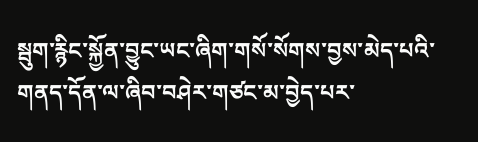སྦུག་རྙིང་སྐྱོན་བྱུང་ཡང་ཞིག་གསོ་སོགས་བྱས་མེད་པའི་གནད་དོན་ལ་ཞིབ་བཤེར་གཙང་མ་བྱེད་པར་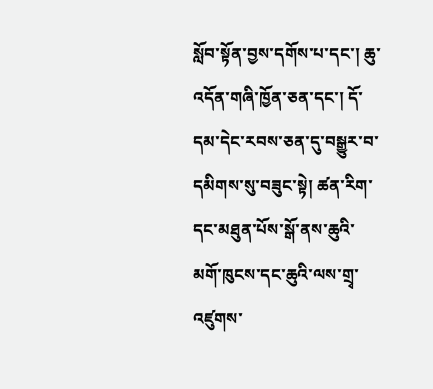སློབ་སྟོན་བྱས་དགོས་པ་དང་། ཆུ་འདོན་གཞི་ཁྱོན་ཅན་དང་། དོ་དམ་དེང་རབས་ཅན་དུ་བསྒྱུར་བ་དམིགས་སུ་བཟུང་སྟེ། ཚན་རིག་དང་མཐུན་པོས་སྒོ་ནས་ཆུའི་མགོ་ཁུངས་དང་ཆུའི་ལས་གྲྭ་འཛུགས་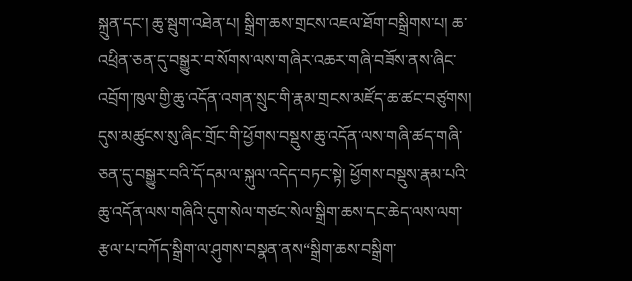སྐྲུན་དང་། ཆུ་སྦུག་འཐེན་པ། སྒྲིག་ཆས་གྲངས་འཇལ་ཐོག་བསྒྲིགས་པ། ཆ་འཕྲིན་ཅན་དུ་བསྒྱུར་བ་སོགས་ལས་གཞིར་འཆར་གཞི་བཟོས་ནས་ཞིང་འབྲོག་ཁུལ་གྱི་ཆུ་འདོན་འགན་སྲུང་གི་རྣམ་གྲངས་མཛོད་ཆ་ཚང་བཙུགས། དུས་མཚུངས་སུ་ཞིང་གྲོང་གི་ཕྱོགས་བསྡུས་ཆུ་འདོན་ལས་གཞི་ཚད་གཞི་ཅན་དུ་བསྒྱུར་བའི་དོ་དམ་ལ་སྐུལ་འདེད་བཏང་སྟེ། ཕྱོགས་བསྡུས་རྣམ་པའི་ཆུ་འདོན་ལས་གཞིའི་དུག་སེལ་གཙང་སེལ་སྒྲིག་ཆས་དང་ཆེད་ལས་ལག་རྩལ་པ་བཀོད་སྒྲིག་ལ་ཤུགས་བསྣན་ནས“སྒྲིག་ཆས་བསྒྲིག་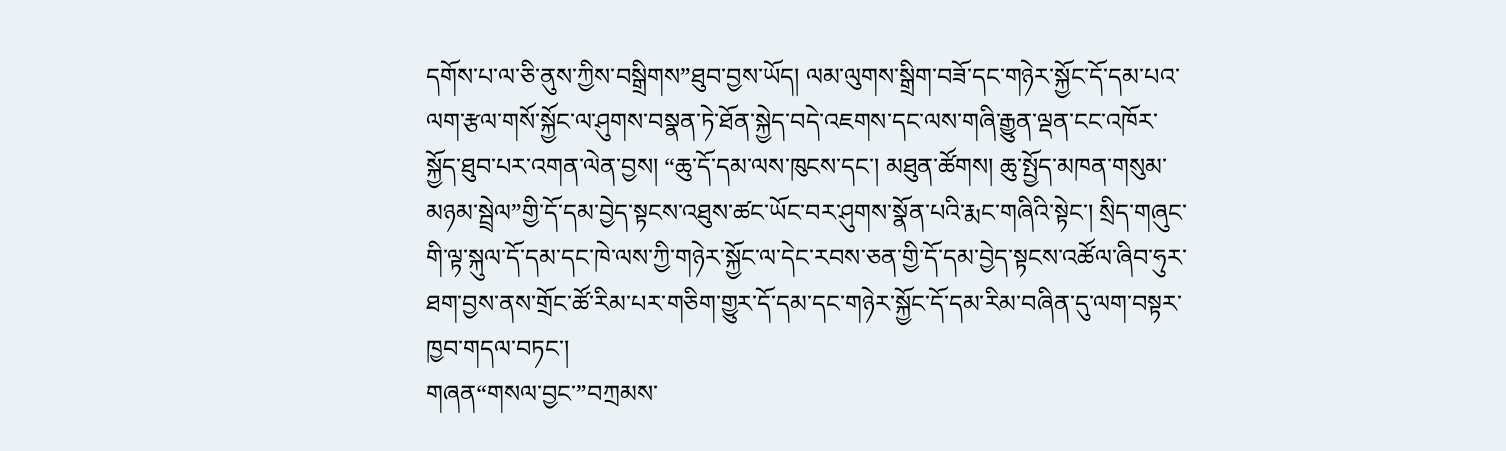དགོས་པ་ལ་ཅི་ནུས་ཀྱིས་བསྒྲིགས”ཐུབ་བྱས་ཡོད། ལམ་ལུགས་སྒྲིག་བཟོ་དང་གཉེར་སྐྱོང་དོ་དམ་པའ་ལག་རྩལ་གསོ་སྐྱོང་ལ་ཤུགས་བསྣན་ཏེ་ཐོན་སྐྱེད་བདེ་འཇགས་དང་ལས་གཞི་རྒྱུན་ལྡན་ངང་འཁོར་སྐྱོད་ཐུབ་པར་འགན་ལེན་བྱས། “ཆུ་དོ་དམ་ལས་ཁུངས་དང་། མཐུན་ཚོགས། ཆུ་སྤྱོད་མཁན་གསུམ་མཉམ་སྦྲེལ”གྱི་དོ་དམ་བྱེད་སྟངས་འཐུས་ཚང་ཡོང་བར་ཤུགས་སྣོན་པའི་རྨང་གཞིའི་སྟེང་། སྲིད་གཞུང་གི་ལྟ་སྐུལ་དོ་དམ་དང་ཁེ་ལས་ཀྱི་གཉེར་སྐྱོང་ལ་དེང་རབས་ཅན་གྱི་དོ་དམ་བྱེད་སྟངས་འཚོལ་ཞིབ་ཧུར་ཐག་བྱས་ནས་གྲོང་ཚོ་རིམ་པར་གཅིག་གྱུར་དོ་དམ་དང་གཉེར་སྐྱོང་དོ་དམ་རིམ་བཞིན་དུ་ལག་བསྟར་ཁྱབ་གདལ་བཏང་།
གཞན“གསལ་བྱང་”བཀྲམས་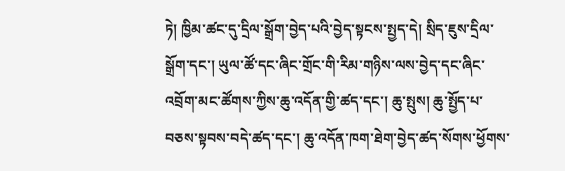ཏེ། ཁྱིམ་ཚང་དུ་དྲིལ་སྒྲོག་བྱེད་པའི་བྱེད་སྟངས་སྤྱད་དེ། སྲིད་ཇུས་དྲིལ་སྒྲོག་དང་། ཡུལ་ཚོ་དང་ཞིང་གྲོང་གི་རིམ་གཉིས་ལས་བྱེད་དང་ཞིང་འབྲོག་མང་ཚོགས་ཀྱིས་ཆུ་འདོན་གྱི་ཚད་དང་། ཆུ་སྤུས། ཆུ་སྤྱོད་པ་བཅས་སྟབས་བདེ་ཚད་དང་། ཆུ་འདོན་ཁག་ཐེག་བྱེད་ཚད་སོགས་ཕྱོགས་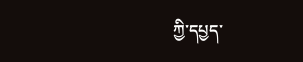ཀྱི་དཔྱད་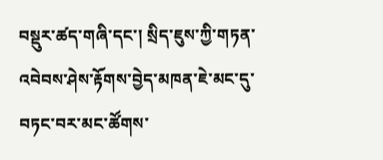བསྡུར་ཚད་གཞི་དང་། སྲིད་ཇུས་ཀྱི་གཏན་འབེབས་ཤེས་རྟོགས་བྱེད་མཁན་ཇེ་མང་དུ་བཏང་བར་མང་ཚོགས་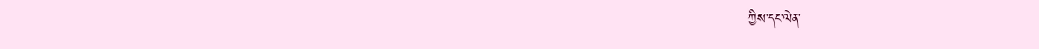ཀྱིས་དང་ལེན་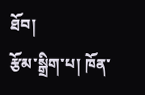ཐོབ།
རྩོམ་སྒྲིག་པ། ཁོན་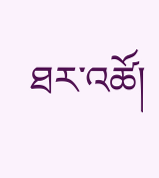ཐར་འཚོ།